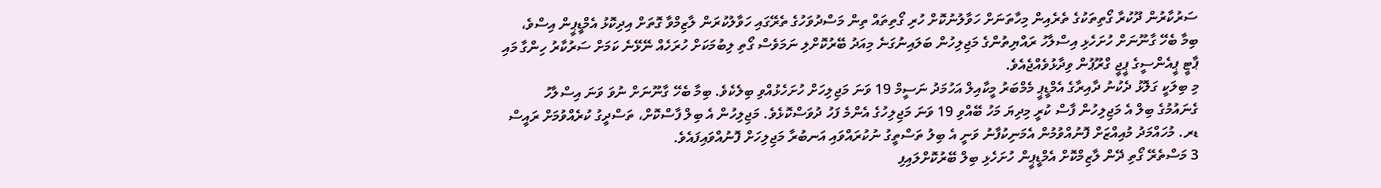ސަރުކާރުން ދޫކުރާ ގޯތިތަކުގެ ތެރެއިން މިހާތަނަށް ހަވާލުނުކޮށް ހުރި ގޯތިތައް ތިން މަސްދުވަހުގެ ތެރޭގައި ހަވާލުކުރަން ލާޒިމްވާ ގޮތަށް އިދިކޮޅު އެމްޑީޕީން އިސްވެ، ބިމާ ބެހޭ ގާނޫނަށް ހުށަހެޅި އިސްލާހު ރައްޔިތުންގެ މަޖިލިހުން ބަލައިނުގަނެ މިއަދު ބޭރުކޮށްލި ނަމަވެސް ގޯތި ލިބުމަކަށް ހުރަހެއް ނޭޅޭނެ ކަމަށް ސަރުކާރު ހިންގާ މައި ޕާޓީ ޕީއެންސީގެ ޕީޖީ ގްރޫޕުން ވިދާޅުވެއްޖެއެވެ.
މި ބިލަކީ ގަލޮޅު ދެކުނު ދާއިރާގެ އެމްޑީޕީ މެމްބަރު މީކާއިލް އަހުމަދު ނަސީމް 19 ވަނަ މަޖިލިހަށް ހުށަހެޅުއްވި ބިލެކެވެ. ބިމާ ބެހޭ ގާނޫނަށް ނުވަ ވަނަ އިސްލާހު ގެނައުމުގެ ބިލް އެ މަޖިލިހުން ފާސް ކުރީ މިދިޔަ މަހު ބޭއްވި 19 ވަނަ މަޖިލިހުގެ އެންމެ ފަހު ދުވަސްކޮޅެވެ. މަޖިލިހުން އެ ބިލް ފާސްކޮށް، ތަސްދީގު ކުރެއްވުމަށް ރައީސް ޑރ. މުހައްމަދު މުއިއްޒަށް ފޮނުއްވުމުން އެމަނިކުފާނު ވަނީ އެ ބިލު ތަސްތީގު ނުކުރައްވައި އަނބުރާ މަޖިލިހަށް ފޮނުއްވައިފައެވެ.
3 މަސްތެރޭ ގޯތި ދޭން ލާޒިމްކޮށް އެމްޑީޕީން ހުށަހެޅި ބިލް ބޭރުކޮށްލައިފި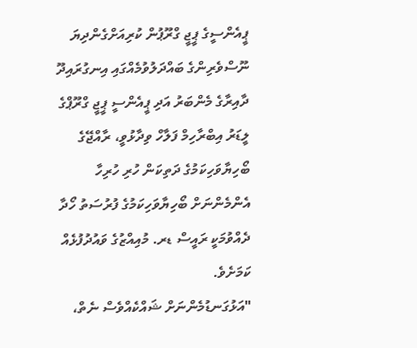ޕީއެންސީގެ ޕީޖީ ގްރޫޕުން ކުރިއަށްގެންދިޔަ ނޫސްވެރިންގެ ބައްދަލުވުމެއްގައި އިނގުރައިދޫ ދާއިރާގެ މެންބަރު އަދި ޕީއެންސީ ޕީޖީ ގްރޫޕްގެ ލީޑަރު އިބްރާހިމް ފަލާހް ވިދާޅުވީ، ރާއްޖޭގެ ބޯހިޔާވަހިކަމުގެ ދަތިކަން ހުރި ހުރިހާ އެންމެންނަށް ބޯހިޔާވަހިކަމުގެ ފުރުސަތު ހޯދާ ދެއްވުމަކީ ރައީސް ޑރ. މުއިއްޒުގެ ވައުދުފުޅެއް ކަމަށެވެ.
"އަޅުގަނޑުމެންނަށް ޝައްކެއްވެސް ނެތް،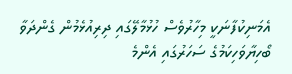އެމަނިކުފާނަކީ މިހާރުވެސް ހުޅުމާލޭގައި ދިރިއުޅެމުން ގެންދަވާ ބޯހިޔާވަހިކަމުގެ ސަހަރުގައި އެންމެ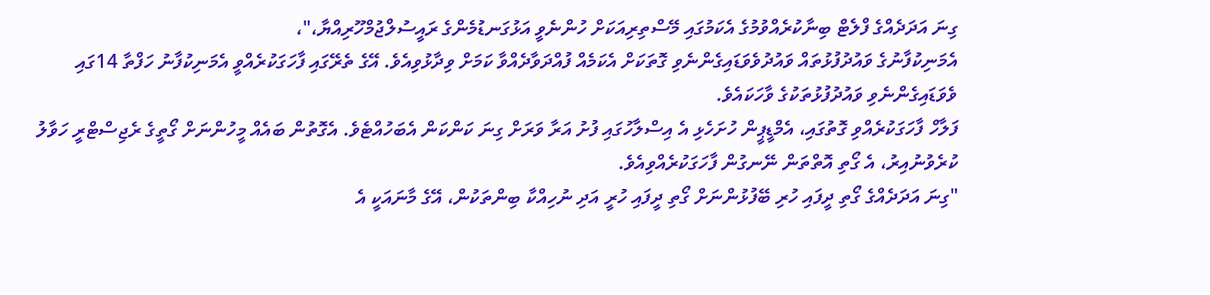ގިނަ އަދަދެއްގެ ފްލެޓް ބިނާކުރެއްވުމުގެ އެކަމުގައި މޭސްތިރިއަކަށް ހުންނެވީ އަޅުގަނޑުމެންގެ ރައީސުލްޖުމްހޫރިއްޔާ،"،
އެމަނިކުފާނުގެ ވައުދުފުޅުތައް ވައުދުވެވަޑައިގެންނެވި ގޮތަކަށް އެކަމެއް ފުއްދަވާދެއްވާ ކަމަށް ވިދާޅުވިއެވެ. އޭގެ ތެރޭގައި ފާހަގަކުރެއްވީ އެމަނިކުފާނު ހަފްތާ 14ގައި ވެވަޑައިގެންނެވި ވައުދުފުޅުތަކުގެ ވާހަކައެވެ.
ފަލާހް ފާހަގަކުރެއްވި ގޮތުގައި، އެމްޑީޕީން ހުށަހެޅި އެ އިސްލާހުގައި ފުށު އަރާ ވަރަށް ގިނަ ކަންކަން އެބަހުއްޓެވެ. އެގޮތުން ބައެއް މީހުންނަށް ގޯތީގެ ރެޖިސްޓްރީ ހަވާލު ކުރެވުނުއިރު، އެ ގޯތި އޮތްތަން ނޭނގުން ފާހަގަކުރެއްވިއެވެ.
"ގިނަ އަދަދެއްގެ ގޯތި ދީފައި ހުރި ބޭފުޅުންނަށް ގޯތި ދީފައި ހުރީ އަދި ނުހިއްކާ ބިންތަކުން، އޭގެ މާނައަކީ އެ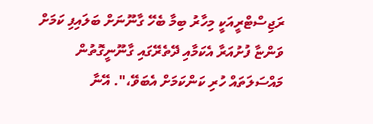ރަޖިސްޓްރީއަކީ މިހާރު ބިމާ ބެހޭ ގާނޫނަށް ބަލައިފި ކަމަށް ވަންޏާ ފުށުއަރާ އެކަމާއި ދޭތެރޭގައި ގާނޫނީގޮތުން މައްސަލަތައް ހުރި ކަންކަމަށް އެބަވޭ،". އޭނާ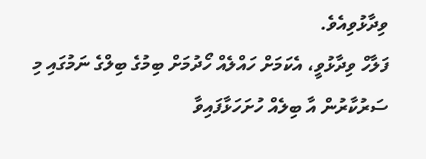ވިދާޅުވިއެވެ.
ފަލާހް ވިދާޅުވީ، އެކަމަށް ހައްލެއް ހޯދުމަށް ބިމުގެ ބިލްގެ ނަމުގައި މި ސަރުކާރުން އާ ބިލެއް ހުށަހަޅާފައިވާ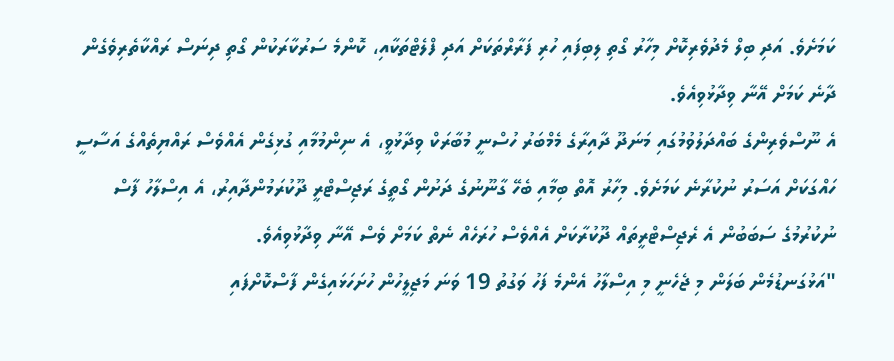ކަމަށެވެ. އަދި ބިލް މެދުވެރިކޮށް މިހާރު ގޯތި ލިބިފައި ހުރި ފަރާރްތަކަށް އަދި ފްލެޓްތަކާއި، ކޮންމެ ސަރުކާރަކުން ގޯތި ދިނަސް ރައްކާތެރިވެގެން ދާނެ ކަމަށް އޭނާ ވިދާޅުވިއެވެ.
އެ ނޫސްވެރިންގެ ބައްދަލުވުމުގައި މަނަދޫ ދާއިރާގެ މެމްބަރު ހުސްނީ މުބާރަކް ވިދާޅުވީ، އެ ނިންމުމާއި ގުޅިގެން އެއްވެސް ރައްޔިތެއްގެ އަސާސީ ހައްގަކަށް އަސަރު ނުކުރާނެ ކަމަށެވެ. މިހާރު އޮތް ބިމާއި ބެހޭ ގާނޫނުގެ ދަށުން ގޯތީގެ ރަޖިސްޓްރީ ދޫކުރަމުންދާއިރު، އެ އިސްލާހު ފާސް ނުކުރުމުގެ ސަބަބުން އެ ރެޖިސްޓްރީތައް ދޫކުރާކަށް އެއްވެސް ހުރަހެއް ނެތް ކަމަށް ވެސް އޭނާ ވިދާޅުވިއެވެ.
"އަޅުގަނޑުމެން ބަލަން މި ޖެހެނީ މި އިސްލާހު އެންމެ ފަހު ވަގުތު 19 ވަނަ މަޖިލީހުން ހުށަހަޅައިގެން ފާސްކޮށްފައި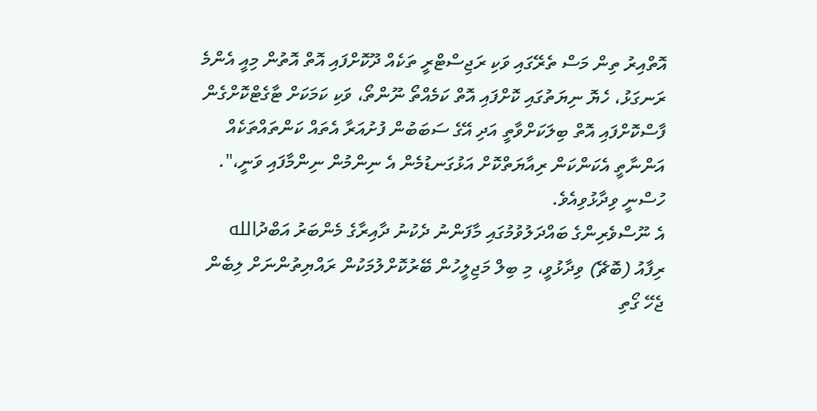އޮތްއިރު ތިން މަސް ތެރޭގައި ވަކި ރަޖިސްޓްރީ ތަކެއް ދޫކޮށްފައި އޮތް އޮތުން މިއީ އެންމެ ރަނގަޅު، ހެޔޮ ނިޔަތުގައި ކޮށްފައި އޮތް ކަމެއްތޯ ނޫންތޯ، ވަކި ކަމަކަށް ޓާގެޓްކޮށްގެން ފާސްކޮށްފައި އޮތް ބިލަކަށްވާތީ އަދި އޭގެ ސަބަބުން ފުށުއަރާ އެތައް ކަންތައްތަކެއް އަންނާތީ އެކަންކަން ރިއާޔަތްކޮށް އަޅުގަނޑުމެން އެ ނިންމުން ނިންމާފައި ވަނީ،". ހުސްނީ ވިދާޅުވިއެވެ.
އެ ނޫސްވެރިންގެ ބައްދަލުވުމުގައި މާފަންނު ދެކުނު ދާއިރާގެ މެންބަރު އަބްދުالله ރިފާއު (ބޮޗޭ) ވިދާޅުވީ، މި ބިލް މަޖިލީހުން ބޭރުކޮށްލުމަކުން ރައްޔިތުންނަށް ލިބެން ޖެހޭ ގޯތި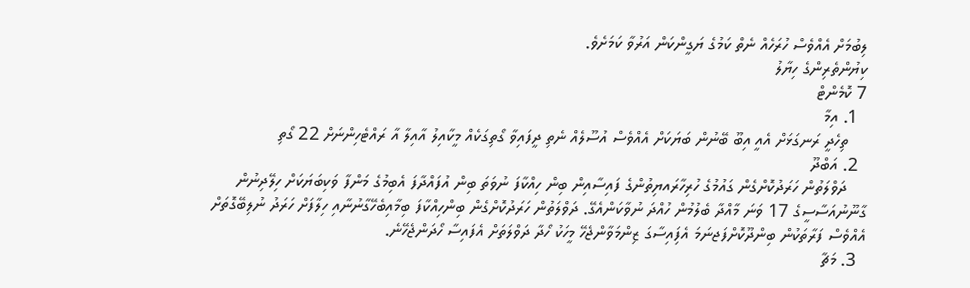ލިބުމަށް އެއްވެސް ހުރަހެއް ނެތް ކަމުގެ ޔަގީންކަން އަރުވާ ކަމަށެވެ.
ކިޔުންތެރިންގެ ހިޔާލު
7 ކޮމެންޓް
  1. އިމާ
    ތިހެދީ ރަނގަޅަށް އެއީ އިބޫ ބޭނުން ބަޔަކަށް އެއްވެސް އުސޫލެއް ނެތި ދީފައިވާ ގޯތިގަކެއް މީކާއިލު އާއިލާ އާ ރައްޓެހިންނަށް 22 ގޯތި
  2. އަބްދޫ
    ދަވްލަތުން ހަރަދުކޮށްގެން ގައުމުގެ ހުރިހާރައޔިތުންގެ ފައިސާއިން ބިން ހިއްކާފަ ނުވަތަ ބިން އުފައްދާފަ އެބިމުގެ މަންފާ ވަކިބަޔަކަށް ހިލޭދިނުން ގާނޫނުއަސާސީގެ 17 ވަނަ މާއްދާ ބެލުމުން ހުއްދަ ނުވާކަންއެގޭ. ދަވްލަތުން ހަރަދުކޮށްގެން ބިންހިއްކާފަ ބިމާއިބެހޭގާނުނާއި ހިލާފަށް ހަރަދު ނުލިބޭގޮތަށް އެއްވެސް ފަރާތަކުން ބިންދޫކޮށްފަޖނަމަ އެފަިއިސާގަ ޒިންމަވާންޖެހޭ މީހަކު ހޯދާ ދަވްލަތަށް އެފައިސާ ހޯދަންޖެހޭނެ.
  3. މަޗާ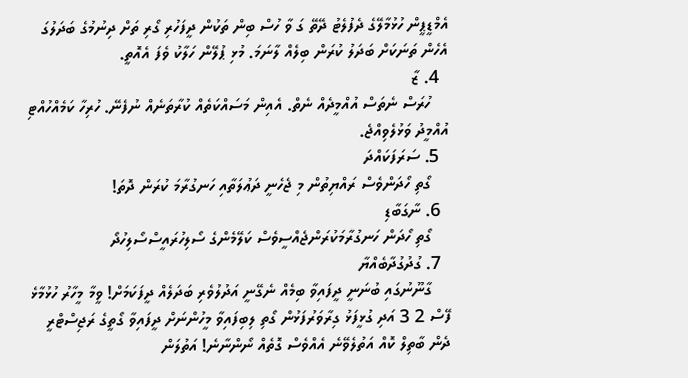އެމްޑީޕީން ހުޅުމާލޭގެ ދެފުލެޓު ދޭތޭ ގަ ވާ ހުސް ބިން ތަކުން ދީފަހުރި ގޯރި ތަށް ދިނުމުގެ ބަދަލުގަ އެހެން ތަނަކަށް ބަދަލު ކުރަން ބިލެއް ލާނަމަ. މުޅި ޕުލޭން ހަލާކު ވެފަ އެއޮތީ.
  4. ޒާ
    ހުރަސް ނެތަސް އުއްމީދެއް ނެތް. އެއިން މަސައްކަތެއް ކުރާތަނެއް ނުފެނޭ. ހުރިހާ ކަމެއްހުއްޓި އުއްމީދު ވަޅުލެވިއްޖެ.
  5. ސަރަފަކައްދަ
    ގޯތި ހޯދަންވެސް ރައްޔިތުން މި ޖެހެނީ ދަޢުލަތާއި ހަނގުރާމަ ކުރަން ދޮތަ!
  6. ނާގަބާޑި
    ގޯތި ހޯދަން ހަނގުރާމަކުރަންޖެއްސީވެސް ކަލޭމެންގެ ސޯލިހުރައީސްސޯލިހުދޯ
  7. ގުދުގުދާބެއްޔާ
    ގާނޫނުގައި ބުނަނީ ދީފައިވާ ބިމެއް ނެގޭނީ އަދުލުވެރި ބަދަލެއް ދީފަކަމަށް! ވީމާ މީހާރު ހުޅުމާޅެ ފޭސް 2 3 އަދި ގުޅީފަޅު ގިރާވަރުފަޅުން ގޯތި ލިބިފައިވާ މީހުންނަށް ދީފައިވާ ގޯތީގެ ރަޖިސްޓްރީ ދެން ބާތިލް ކޮއް އަތުލެވޭނެ އެއްވެސް ގޮތެއް ނޯންނާނެ! އަތުލަން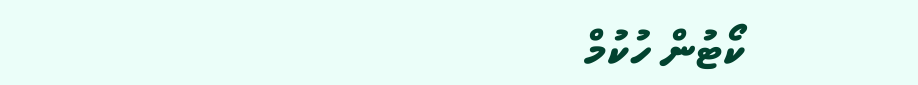ކޯޓުން ހުކުމް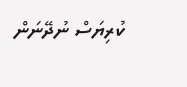ކުރިޔަސް ނުދޭނަން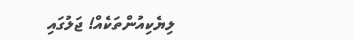ލިޔެކިއުންތަކެއް! ޖަލުގައި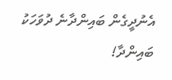އެނުދީގެން ބައިންދާނެ ދުވަހަކު ބައިންދާ!